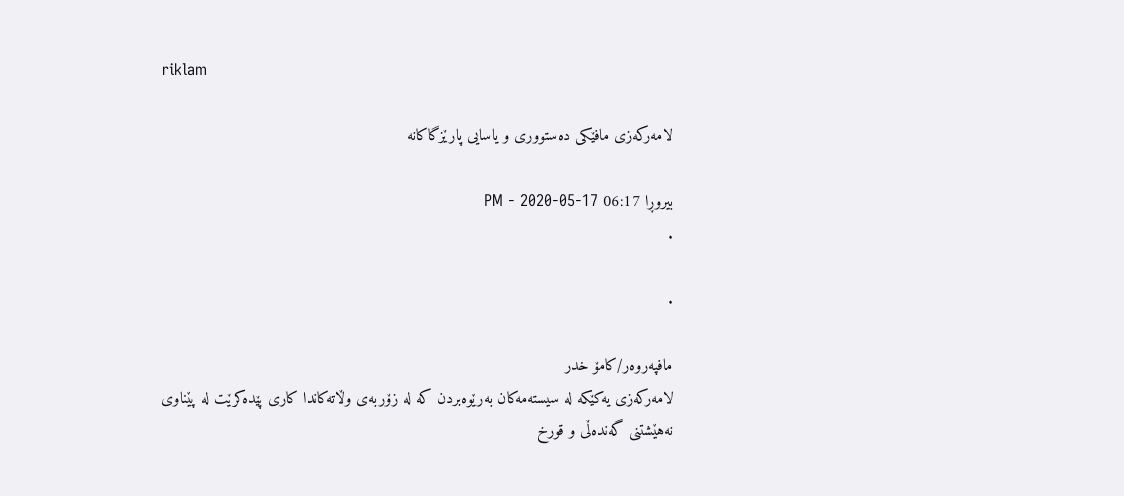riklam

لامه‌ركه‌زی مافێكی ده‌ستووری و یاسایی پارێزگاكانه‌

بیروڕا 06:17 PM - 2020-05-17
.

.

مافپه‌روه‌ر/كامۆ خدر
لامه‌ركه‌زی یه‌كێكه‌ له‌ سیسته‌مه‌كان به‌رێوه‌بردن كه‌ له‌ زۆربه‌ی وڵاته‌كاندا كاری پێده‌كرێت له‌ پێناوی نه‌هێشتنی گه‌نده‌ڵی و قورخ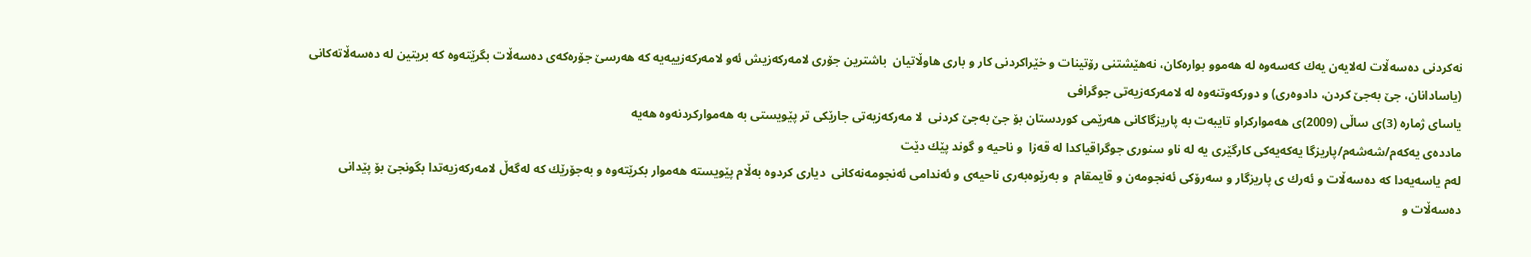نه‌كردنی ده‌سه‌ڵات له‌لایه‌ن یه‌ك كه‌سه‌وه‌ له‌ هه‌موو بواره‌كان، نه‌هێشتنی رۆتینات و خێراكردنی كار و باری هاوڵاتیان  باشترین جۆری لامه‌ركه‌زیش ئه‌و لامه‌ركه‌زییه‌یه‌ كه‌ هه‌رسێ جۆره‌كه‌ی ده‌سه‌ڵات بگرێته‌وه‌ كه‌ بریتین له‌ ده‌سه‌ڵاته‌كانی (یاسادانان، جێ به‌جێ كردن، دادوه‌ری) و دوركه‌وتنه‌وه‌ له‌ لامه‌ركه‌زیه‌تی جوگرافی
یاسای ژماره‌ (3)ی ساڵی (2009)ی هه‌مواركراو تایبه‌ت به‌ پاریزگاكانی هه‌رێمی كوردستان بۆ جێ به‌جێ كردنی  لا مه‌ركه‌زیه‌تی جارێكی تر پێویستی به‌ هه‌مواركردنه‌وه‌ هه‌یه‌
مادده‌ی یه‌كه‌م/شه‌شه‌م/پاریزگا یه‌كه‌یه‌كی كارگێری یه‌ له‌ ناو سنوری جوگراقیاكدا له‌ قه‌زا  و ناحیه‌ و گوند پێك دێت
له‌م یاسه‌یه‌دا كه‌ ده‌سه‌ڵات و ئه‌رك ی پاریزگار و سه‌رۆكی ئه‌نجومه‌ن و قایمقام  و به‌رێوه‌به‌ری ناحیه‌ی و ئه‌ندامی ئه‌نجومه‌نه‌كانی  دیاری كردوه‌ به‌ڵام پێویسته‌ هه‌موار بكرێته‌وه‌ و به‌جۆرێك كه‌ له‌گه‌ڵ لامه‌ركه‌زیه‌تدا بگونجێ بۆ پێدانی ده‌سه‌ڵات و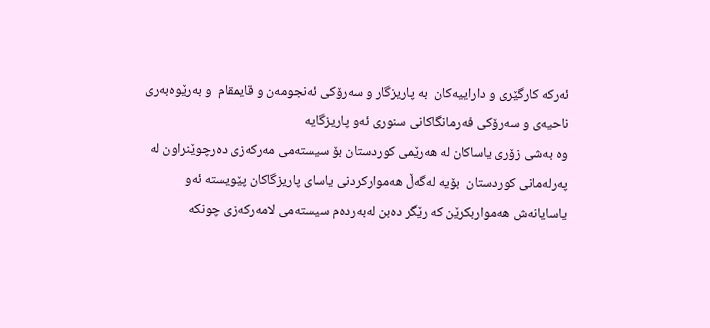ئه‌ركه‌ كارگێری و داراییه‌كان  به‌ پاریزگار و سه‌رۆكی ئه‌نجومه‌ن و قایمقام  و به‌رێوه‌به‌ری ناحیه‌ی و سه‌رۆكی فه‌رمانگاكانی سنوری ئه‌و پاریزگایه‌
وه‌ به‌شی زۆری یاساكان له‌ هه‌رێمی كوردستان بۆ سیسته‌می مه‌ركه‌زی ده‌رچوێنراون له‌ په‌رله‌مانی كوردستان  بۆیه‌ له‌گه‌ڵ هه‌مواركردنی یاسای پاریزگاكان پێویسته‌ ئه‌و یاسایانه‌ش هه‌مواربكرێن كه‌ رێگر ده‌بن له‌به‌رده‌م سیسته‌می لامه‌ركه‌زی چونكه‌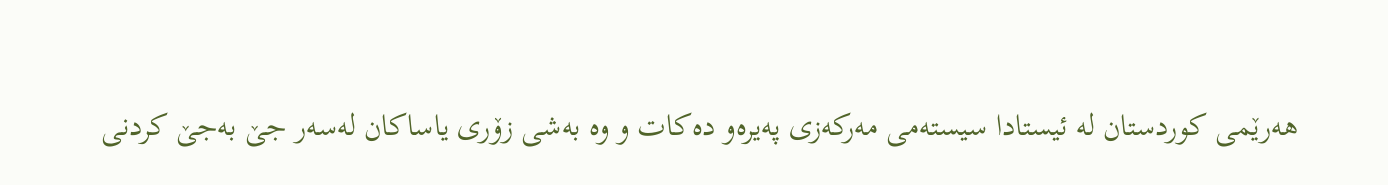هه‌رێمی كوردستان له‌ ئیستادا سیسته‌می مه‌ركه‌زی په‌یره‌و ده‌كات و وه‌ به‌شی زۆری یاساكان له‌سه‌ر جێ به‌جێ كردنی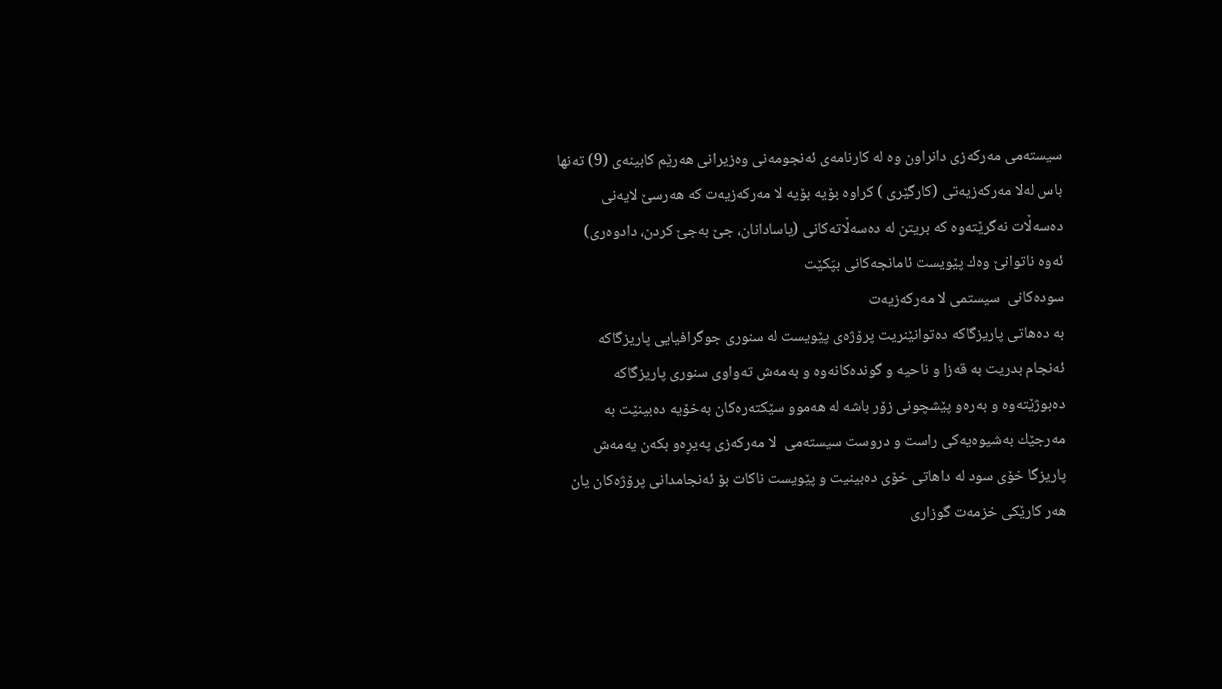سیسته‌می مه‌ركه‌زی دانراون وه‌ له‌ كارنامه‌ی ئه‌نجومه‌نی وه‌زیرانی هه‌رێم كابینه‌ی (9) ته‌نها باس له‌لا مه‌ركه‌زیه‌تی (كارگێری ) كراوه‌ بۆیه‌ بۆیه‌ لا مه‌ركه‌زیه‌ت كه‌ هه‌رسێ لایه‌نی ده‌سه‌ڵات نه‌گرێته‌وه‌ كه‌ بریتن له‌ ده‌سه‌ڵاته‌كانی (یاسادانان، جێ به‌جێ كردن، دادوه‌ری) ئه‌وه‌ ناتوانێ وه‌ك پێویست ئامانجه‌كانی بپَكێت
سوده‌كانی  سیستمی لا مه‌ركه‌زیه‌ت
به‌ ده‌هاتی پاریزگاكه‌ ده‌توانێنریت پرۆژه‌ی پێویست له‌ سنوری جوگرافیایی پاریزگاكه‌ ئه‌نجام بدریت به‌ قه‌زا و ناحیه‌ و گونده‌كانه‌وه‌ و به‌مه‌ش ته‌واوی سنوری پاریزگاكه‌ ده‌بوژێته‌وه‌ و به‌ره‌و پێشچونی زۆر باشه‌ له‌ هه‌موو سێكته‌ره‌كان به‌خۆیه‌ ده‌بینێت به‌ مه‌رجێك به‌شیوه‌یه‌كی راست و دروست سیسته‌می  لا مه‌ركه‌زی په‌یڕه‌و بكه‌ن یه‌مه‌ش پاریزگا خۆی سود له‌ داهاتی خۆی ده‌بینیت و پێویست ناكات بۆ ئه‌نجامدانی پرۆژه‌كان یان هه‌ر كارێكی خزمه‌ت گوزاری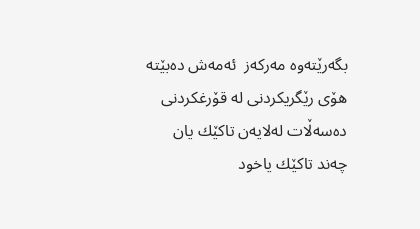بگه‌رێته‌وه‌ مه‌ركه‌ز  ئه‌مه‌ش ده‌بێته‌ هۆی رێگریكردنی له‌ قۆرغكردنی ده‌سه‌ڵات له‌لایه‌ن تاكێك یان چه‌ند تاكێك یاخود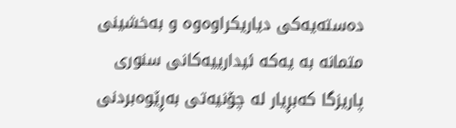ده‌سته‌یه‌كی دیاریكراوه‌وه‌ و به‌خشینی متمانه‌ به‌ یه‌كه‌ ئیدارییه‌كانی سنوری پاریزگا كه‌بڕیار له‌ چۆنیه‌تی به‌ڕێوه‌بردنی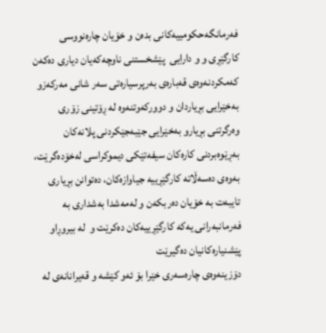فه‌رمانگه‌حكومییه‌كانی بده‌ن و خۆیان چاره‌نووسی كارگێڕی و و دارایی  پێشخستنی ناوچه‌كه‌یان دیاری ده‌كه‌ن
كه‌مكردنه‌وه‌ی قه‌باره‌ی به‌رپرسیاره‌تی سه‌ر شانی مه‌ركه‌زو به‌خێرایی بڕیاردان و دووركه‌وتنه‌وه‌ له‌ ڕۆتینی زۆری وه‌رگرتنی بڕیارو به‌خێرایی جێبه‌جێكردنی پلانه‌كان
به‌ڕێوه‌بردنی كاره‌كان سیفه‌تێكی دیموكراسی له‌خۆده‌گرێت، به‌وه‌ی ده‌سه‌ڵاته‌ كارگێڕییه‌ جیاوازه‌كان، ده‌توانن بڕیاری تایبه‌ت به‌ خۆیان ده‌ربكه‌ن و له‌مه‌شدا به‌شداری به‌ فه‌رمانبه‌رانی یه‌كه‌ كارگێڕییه‌كان ده‌كرێت و  له‌ بیروڕاو پێشنیاره‌كانیان ده‌گیرێت
دۆزینه‌وه‌ی چاره‌سه‌ری خێرا بۆ ئه‌و كێشه‌ و قه‌یرانانه‌ی له‌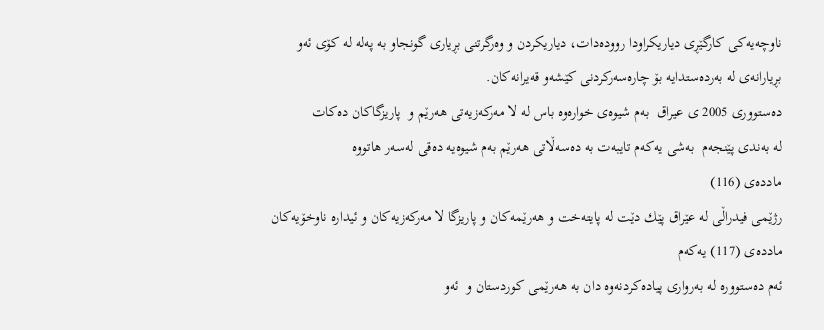ناوچه‌یه‌كی كارگێڕی دیاریكراودا رووده‌دات، دیاریكردن و وه‌رگرتنی بڕیاری گونجاو به‌ په‌له‌ له‌ كۆی ئه‌و بڕیارانه‌ی له‌ به‌رده‌ستدایه‌ بۆ چاره‌سه‌ركردنی كێشه‌و قه‌یرانه‌كان.
ده‌ستووری 2005 ی عیراق  به‌م شیوه‌ی خواره‌وه‌ باس له‌ لا مه‌ركه‌زیه‌تی هه‌رێم و  پاریزگاكان ده‌كات
له‌ به‌ندی پێنجه‌م  به‌شی یه‌كه‌م تایبه‌ت به‌ ده‌سه‌ڵاتی هه‌رێم به‌م شیوه‌یه‌ ده‌قی له‌سه‌ر هاتووه‌
مادده‌ی (116)
رژێمی فیدراڵی له‌ عێراق پێك دێت له‌ پایته‌خت و هه‌رێمه‌كان و پاریزگا لا مه‌ركه‌زیه‌كان و ئیداره‌ ناوخۆیه‌كان
مادده‌ی (117) یه‌كه‌م
ئه‌م ده‌ستووره‌ له‌ به‌رواری پیاده‌كردنه‌وه‌ دان به‌ هه‌رێمی كوردستان و  ئه‌و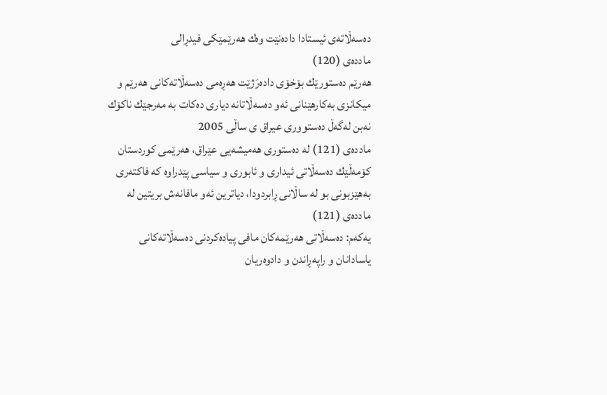ده‌سه‌ڵاته‌ی ئیستادا داده‌نێت وه‌ك هه‌رێمێكی فیدڕالی
مادده‌ی (120)
هه‌رێم ده‌ستورێك بۆخۆی داده‌رَژێت هه‌ڕه‌می ده‌سه‌ڵاته‌كانی هه‌رێم و میكانزی به‌كارهێنانی ئه‌و ده‌سه‌ڵاتانه‌ دیاری ده‌كات به‌ مه‌رجێك ناكۆك نه‌بن له‌گه‌ڵ ده‌ستووری عیراق ی ساڵی 2005
مادده‌ی (121) له‌ ده‌ستوری هه‌میشه‌یی عێراق، هه‌رێمی كوردستان كۆمه‌ڵێك ده‌سه‌ڵاتی ئیداری و ئابوری و سیاسی پێدراوه‌ كه‌ فاكته‌ری به‌هێزبونی بو له‌ ساڵانی ڕابردودا، دیاترین ئه‌و مافانه‌ش بریتین له‌
مادده‌ی (121)
یه‌كه‌م: ده‌سه‌ڵاتی هه‌رێمه‌كان مافی پیاده‌كردنی ده‌سه‌ڵاته‌كانی یاسادانان و راپه‌ڕاندن و دادوه‌ریان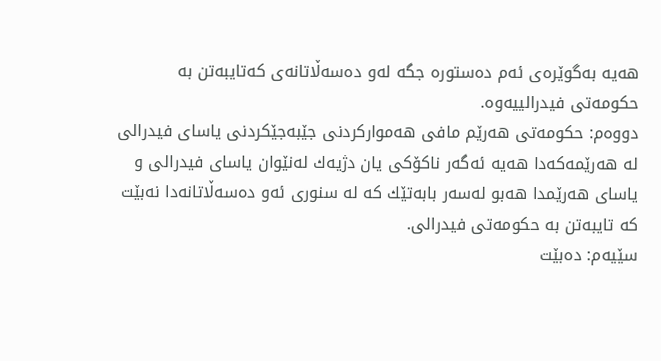هه‌یه‌ به‌گوێره‌ی ئه‌م ده‌ستوره‌ جگه‌ له‌و ده‌سه‌ڵاتانه‌ی كه‌تایبه‌تن به‌ حكومه‌تی فیدرالییه‌وه‌.
دووه‌م: حكومه‌تی هه‌رێم مافی هه‌مواركردنی جێبه‌جێكردنی یاسای فیدرالی له‌ هه‌رێمه‌كه‌دا هه‌یه‌ ئه‌گه‌ر ناكۆكی یان دژیه‌ك له‌نێوان یاسای فیدرالی و یاسای هه‌رێمدا هه‌بو له‌سه‌ر بابه‌تێك كه‌ له‌ سنوری ئه‌و ده‌سه‌ڵاتانه‌دا نه‌بێت كه‌ تایبه‌تن به‌ حكومه‌تی فیدرالی.
سێیه‌م: ده‌بێت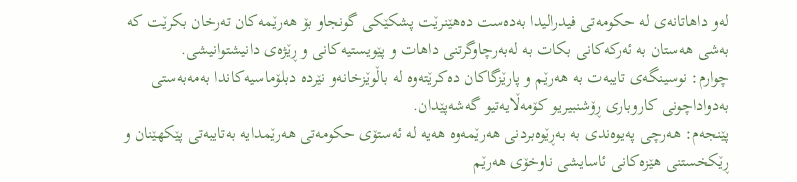له‌و داهاتانه‌ی له‌ حكومه‌تی فیدرالیدا به‌ده‌ست ده‌هێنرێت پشكێكی گونجاو بۆ هه‌رێمه‌كان ته‌رخان بكرێت كه‌ به‌شی هه‌ستان به‌ ئه‌ركه‌كانی بكات به‌ له‌به‌رچاوگرتنی داهات و پێویستیه‌كانی و ڕێژه‌ی دانیشتوانیشی.
چوارم: نوسینگه‌ی تایبه‌ت به‌ هه‌رێم و پارێزگاكان ده‌كرێته‌وه‌ له‌ باڵوێزخانه‌و نێرده‌ دبلۆماسیه‌كاندا به‌مه‌به‌ستی به‌دواداچونی كاروباری ڕۆشنبیریو كۆمه‌ڵایه‌تیو گه‌شه‌پێدان.
پێنجه‌م: هه‌رچی په‌یوه‌ندی به‌ به‌ڕێوه‌بردنی هه‌رێمه‌وه‌ هه‌یه‌ له‌ ئه‌ستۆی حكومه‌تی هه‌رێمدایه‌ به‌تایبه‌تی پێكهێنان و ڕێكخستنی هێزه‌كانی ئاسایشی ناوخۆی هه‌رێم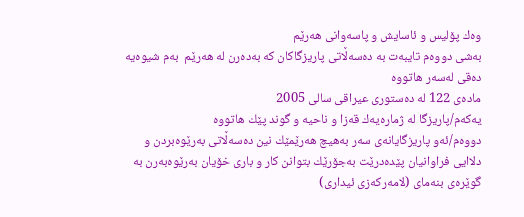وه‌ك پۆلیس و ئاسایش و پاسه‌وانی هه‌رێم
به‌شی دووه‌م تایبه‌ت به‌ ده‌سه‌ڵاتی پاریزگاكان كه‌ به‌ده‌رن له‌ هه‌رێم  به‌م شیوه‌یه‌ ده‌قی له‌سه‌ر هاتووه‌
ماده‌ی 122 له‌ ده‌ستوری عیراقی سالی 2005
یه‌كه‌م/پاریزگا له‌ ژماره‌یه‌ك قه‌زا و ناحیه‌ و گوند پێك هاتووه‌
دووه‌م/ئه‌و پاریزگایانه‌ی سه‌ر به‌هیچ هه‌رێمێك نین ده‌سه‌ڵاتی به‌رێوه‌بردن و دلاایی فراوانیان پێده‌درێت به‌جۆرێك بتوانن كار و باری خۆیان به‌رێوه‌به‌رن به‌ گوێره‌ی بنه‌مای (لامه‌ركه‌زی ئیداری)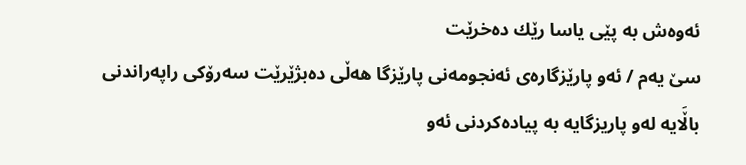ئه‌وه‌ش به‌ پێی یاسا رێك ده‌خرێت
سێ یه‌م / ئه‌و پارێزگاره‌ی ئه‌نجومه‌نی پارێزگا هه‌ڵی ده‌بژێرێت سه‌رۆكی راپه‌راندنی باڵَایه‌ له‌و پاریزگایه‌ به‌ پیاده‌كردنی ئه‌و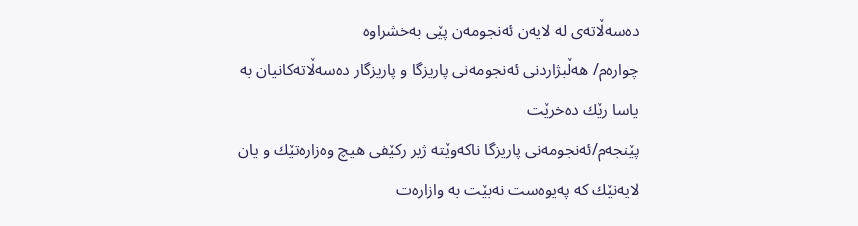ده‌سه‌ڵاته‌ی له‌ لایه‌ن ئه‌نجومه‌ن پێی به‌خشراوه‌
چواره‌م/ هه‌ڵبژاردنی ئه‌نجومه‌نی پاریزگا و پاریزگار ده‌سه‌ڵاته‌كانیان به‌ یاسا رێك ده‌خرێت
پێنجه‌م/ئه‌نجومه‌نی پاریزگا ناكه‌وێته‌ ژیر ركێفی هیچ وه‌زاره‌تێك و یان لایه‌نێك كه‌ په‌یوه‌ست نه‌بێت به‌ وازاره‌ت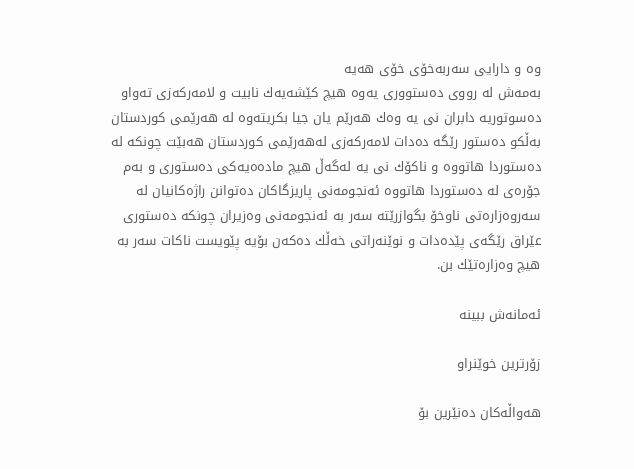وه‌ و دارایی سه‌ربه‌خۆی خۆی هه‌یه‌
به‌مه‌ش له‌ رووی ده‌ستووری یه‌وه‌ هیچ كێشه‌یه‌ك نابیت و لامه‌ركه‌زی ته‌واو ده‌سوتوریه‌ دابران نی یه‌ وه‌ك هه‌رێم یان جیا بكریته‌وه‌ له‌ هه‌رێمی كوردستان به‌ڵكو ده‌ستور رێگه‌ ده‌دات لامه‌ركه‌زی له‌هه‌رێمی كوردستان هه‌بێت چونكه‌ له‌ ده‌ستوردا هاتووه‌ و ناكۆك نی یه‌ له‌گه‌ڵ هیچ ماده‌ه‌یه‌كی ده‌ستوری و به‌م جۆره‌ی له‌ ده‌ستوردا هاتووه‌ ئه‌نجومه‌نی پاریزگاكان ده‌توانن راژه‌كانیان له‌ سه‌روه‌زاره‌تی ناوخۆ بگوازرێته‌ سه‌ر به‌ ئه‌نجومه‌نی وه‌زیران چونكه‌ ده‌ستوری عێراق رێگه‌ی پێده‌دات و نوێنه‌راتی خه‌ڵك ده‌كه‌ن بۆیه‌ پێویست ناكات سه‌ر به‌ هیچ وه‌زاره‌تێك بن.

ئەمانەش ببینە

زۆرترین خوێنراو

هەواڵەکان دەنێرین بۆ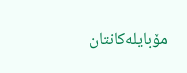مۆبایلەکانتان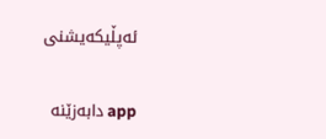ئەپڵیکەیشنی

app دابەزێنە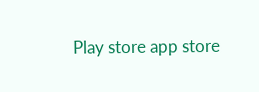Play store app store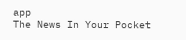app
The News In Your Pocket